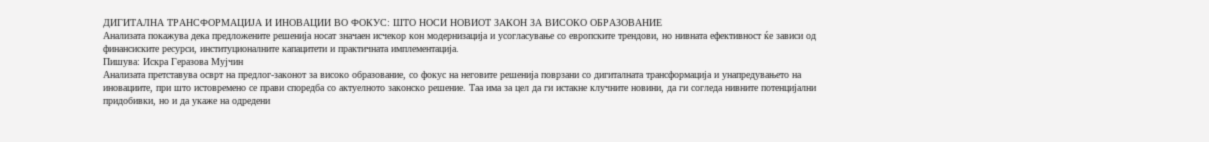ДИГИТАЛНА ТРАНСФОРМАЦИЈА И ИНОВАЦИИ ВО ФОКУС: ШТО НОСИ НОВИОТ ЗАКОН ЗА ВИСОКО ОБРАЗОВАНИЕ
Анализата покажува дека предложените решенија носат значаен исчекор кон модернизација и усогласување со европските трендови, но нивната ефективност ќе зависи од финансиските ресурси, институционалните капацитети и практичната имплементација.
Пишува: Искра Геразова Мујчин
Анализата претставува осврт на предлог-законот за високо образование, со фокус на неговите решенија поврзани со дигиталната трансформација и унапредувањето на иновациите, при што истовремено се прави споредба со актуелното законско решение. Таа има за цел да ги истакне клучните новини, да ги согледа нивните потенцијални придобивки, но и да укаже на одредени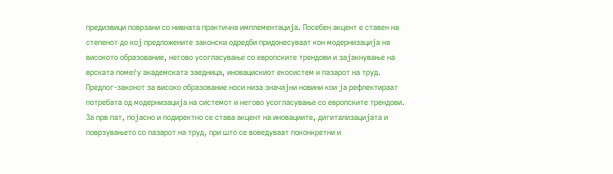предизвици поврзани со нивната практична имплементација. Посебен акцент е ставен на степенот до кој предложените законски одредби придонесуваат кон модернизација на високото образование, негово усогласување со европските трендови и зајакнување на врската помеѓу академската заедница, иновацискиот екосистем и пазарот на труд.
Предлог-законот за високо образование носи низа значајни новини кои ја рефлектираат потребата од модернизација на системот и негово усогласување со европските трендови. За прв пат, појасно и подиректно се става акцент на иновациите, дигитализацијата и поврзувањето со пазарот на труд, при што се воведуваат поконкретни и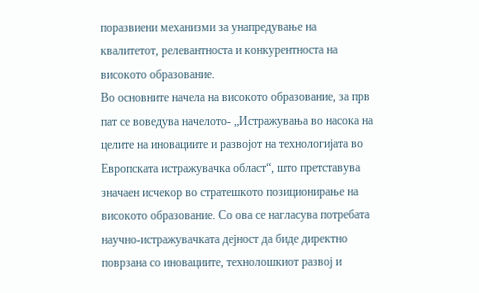поразвиени механизми за унапредување на квалитетот, релевантноста и конкурентноста на високото образование.
Во основните начела на високото образование, за прв пат се воведува начелото- „Истражувања во насока на целите на иновациите и развојот на технологијата во Европската истражувачка област“, што претставува значаен исчекор во стратешкото позиционирање на високото образование. Со ова се нагласува потребата научно-истражувачката дејност да биде директно поврзана со иновациите, технолошкиот развој и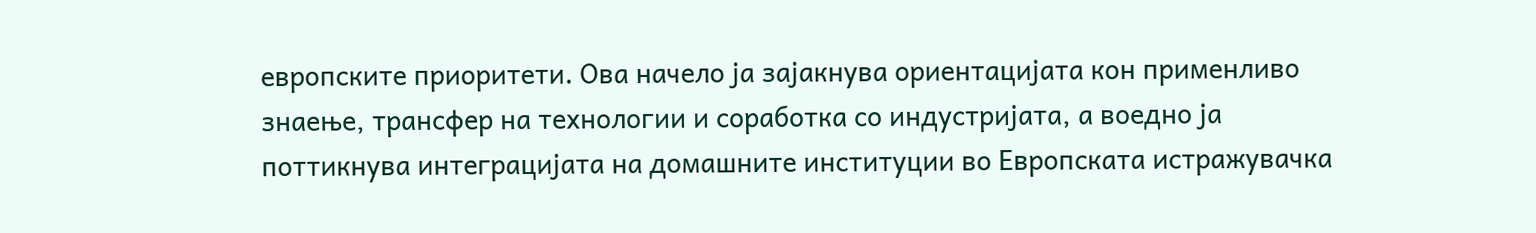европските приоритети. Ова начело ја зајакнува ориентацијата кон применливо знаење, трансфер на технологии и соработка со индустријата, а воедно ја поттикнува интеграцијата на домашните институции во Европската истражувачка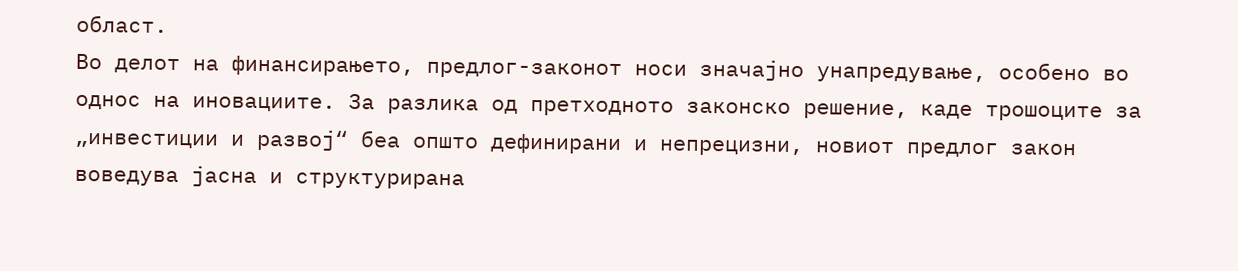област.
Во делот на финансирањето, предлог-законот носи значајно унапредување, особено во однос на иновациите. За разлика од претходното законско решение, каде трошоците за „инвестиции и развој“ беа општо дефинирани и непрецизни, новиот предлог закон воведува јасна и структурирана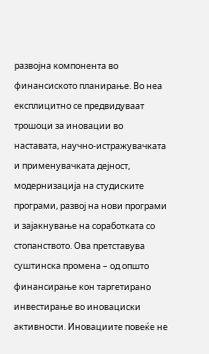развојна компонента во финансиското планирање. Во неа експлицитно се предвидуваат трошоци за иновации во наставата, научно-истражувачката и применувачката дејност, модернизација на студиските програми, развој на нови програми и зајакнување на соработката со стопанството. Ова претставува суштинска промена – од општо финансирање кон таргетирано инвестирање во иновациски активности. Иновациите повеќе не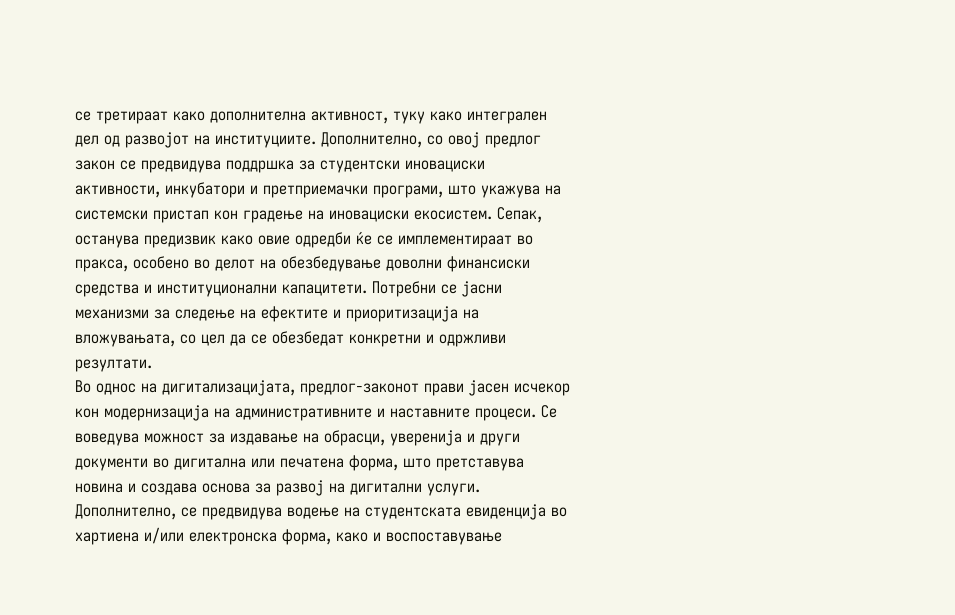се третираат како дополнителна активност, туку како интегрален дел од развојот на институциите. Дополнително, со овој предлог закон се предвидува поддршка за студентски иновациски активности, инкубатори и претприемачки програми, што укажува на системски пристап кон градење на иновациски екосистем. Сепак, останува предизвик како овие одредби ќе се имплементираат во пракса, особено во делот на обезбедување доволни финансиски средства и институционални капацитети. Потребни се јасни механизми за следење на ефектите и приоритизација на вложувањата, со цел да се обезбедат конкретни и одржливи резултати.
Во однос на дигитализацијата, предлог-законот прави јасен исчекор кон модернизација на административните и наставните процеси. Се воведува можност за издавање на обрасци, уверенија и други документи во дигитална или печатена форма, што претставува новина и создава основа за развој на дигитални услуги. Дополнително, се предвидува водење на студентската евиденција во хартиена и/или електронска форма, како и воспоставување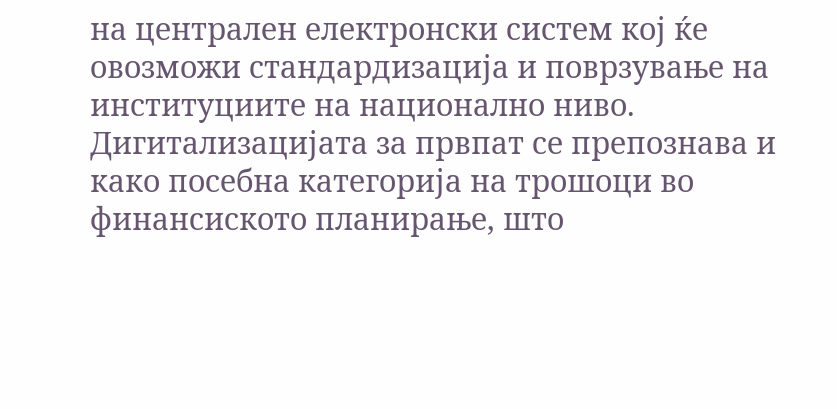на централен електронски систем кој ќе овозможи стандардизација и поврзување на институциите на национално ниво. Дигитализацијата за првпат се препознава и како посебна категорија на трошоци во финансиското планирање, што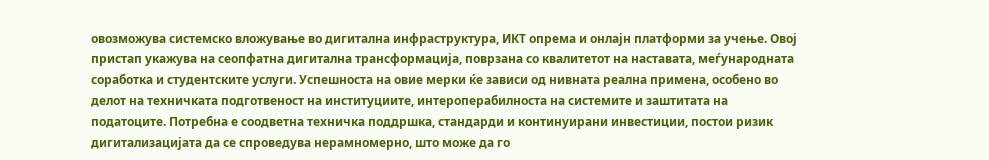овозможува системско вложување во дигитална инфраструктура, ИКТ опрема и онлајн платформи за учење. Овој пристап укажува на сеопфатна дигитална трансформација, поврзана со квалитетот на наставата, меѓународната соработка и студентските услуги. Успешноста на овие мерки ќе зависи од нивната реална примена, особено во делот на техничката подготвеност на институциите, интероперабилноста на системите и заштитата на податоците. Потребна е соодветна техничка поддршка, стандарди и континуирани инвестиции, постои ризик дигитализацијата да се спроведува нерамномерно, што може да го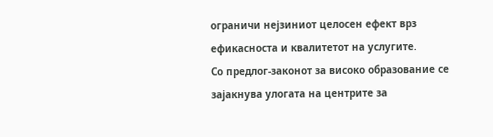ограничи нејзиниот целосен ефект врз ефикасноста и квалитетот на услугите.
Со предлог-законот за високо образование се зајакнува улогата на центрите за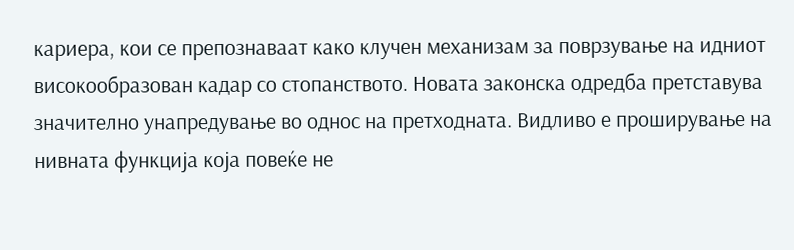кариера, кои се препознаваат како клучен механизам за поврзување на идниот високообразован кадар со стопанството. Новата законска одредба претставува значително унапредување во однос на претходната. Видливо е проширување на нивната функција која повеќе не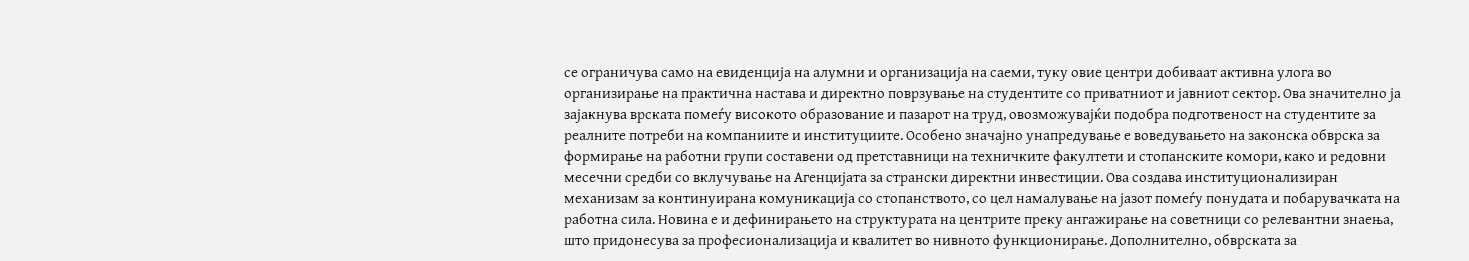се ограничува само на евиденција на алумни и организација на саеми, туку овие центри добиваат активна улога во организирање на практична настава и директно поврзување на студентите со приватниот и јавниот сектор. Ова значително ја зајакнува врската помеѓу високото образование и пазарот на труд, овозможувајќи подобра подготвеност на студентите за реалните потреби на компаниите и институциите. Особено значајно унапредување е воведувањето на законска обврска за формирање на работни групи составени од претставници на техничките факултети и стопанските комори, како и редовни месечни средби со вклучување на Агенцијата за странски директни инвестиции. Ова создава институционализиран механизам за континуирана комуникација со стопанството, со цел намалување на јазот помеѓу понудата и побарувачката на работна сила. Новина е и дефинирањето на структурата на центрите преку ангажирање на советници со релевантни знаења, што придонесува за професионализација и квалитет во нивното функционирање. Дополнително, обврската за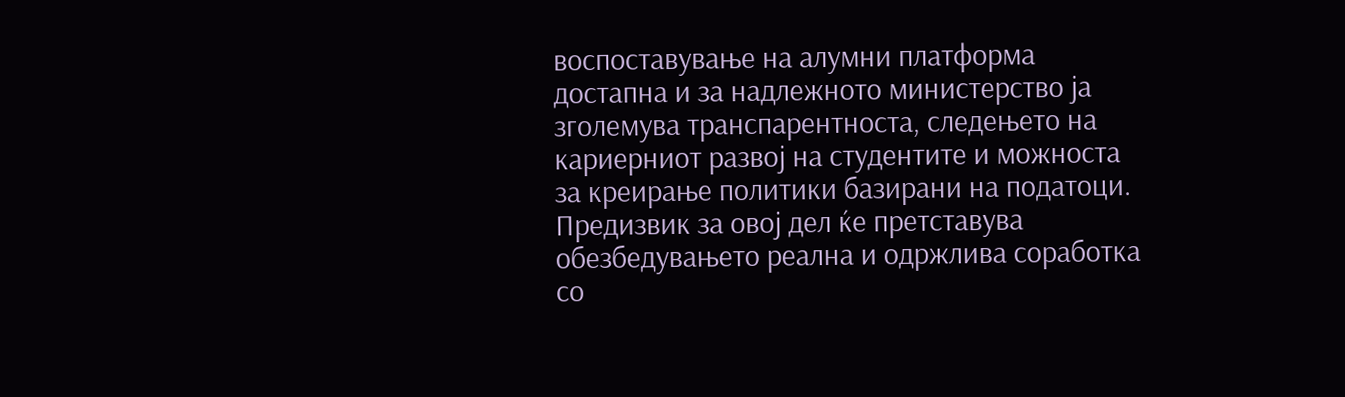воспоставување на алумни платформа достапна и за надлежното министерство ја зголемува транспарентноста, следењето на кариерниот развој на студентите и можноста за креирање политики базирани на податоци. Предизвик за овој дел ќе претставува обезбедувањето реална и одржлива соработка со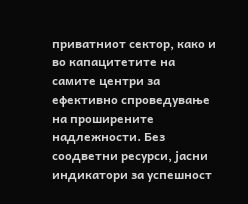приватниот сектор, како и во капацитетите на самите центри за ефективно спроведување на проширените надлежности. Без соодветни ресурси, јасни индикатори за успешност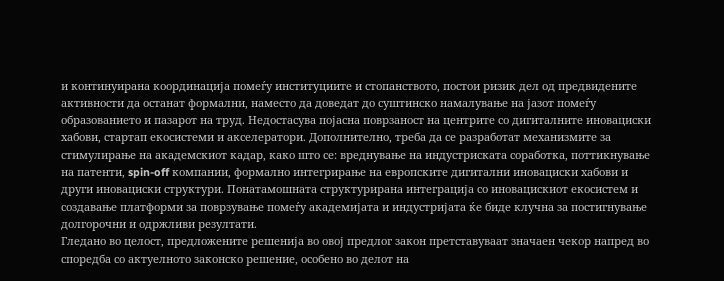и континуирана координација помеѓу институциите и стопанството, постои ризик дел од предвидените активности да останат формални, наместо да доведат до суштинско намалување на јазот помеѓу образованието и пазарот на труд. Недостасува појасна поврзаност на центрите со дигиталните иновациски хабови, стартап екосистеми и акселератори. Дополнително, треба да се разработат механизмите за стимулирање на академскиот кадар, како што се: вреднување на индустриската соработка, поттикнување на патенти, spin-off компании, формално интегрирање на европските дигитални иновациски хабови и други иновациски структури. Понатамошната структурирана интеграција со иновацискиот екосистем и создавање платформи за поврзување помеѓу академијата и индустријата ќе биде клучна за постигнување долгорочни и одржливи резултати.
Гледано во целост, предложените решенија во овој предлог закон претставуваат значаен чекор напред во споредба со актуелното законско решение, особено во делот на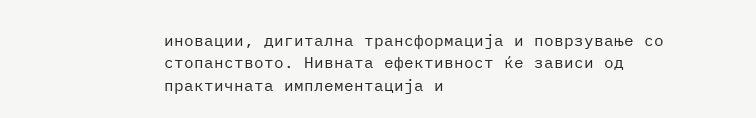иновации, дигитална трансформација и поврзување со стопанството. Нивната ефективност ќе зависи од практичната имплементација и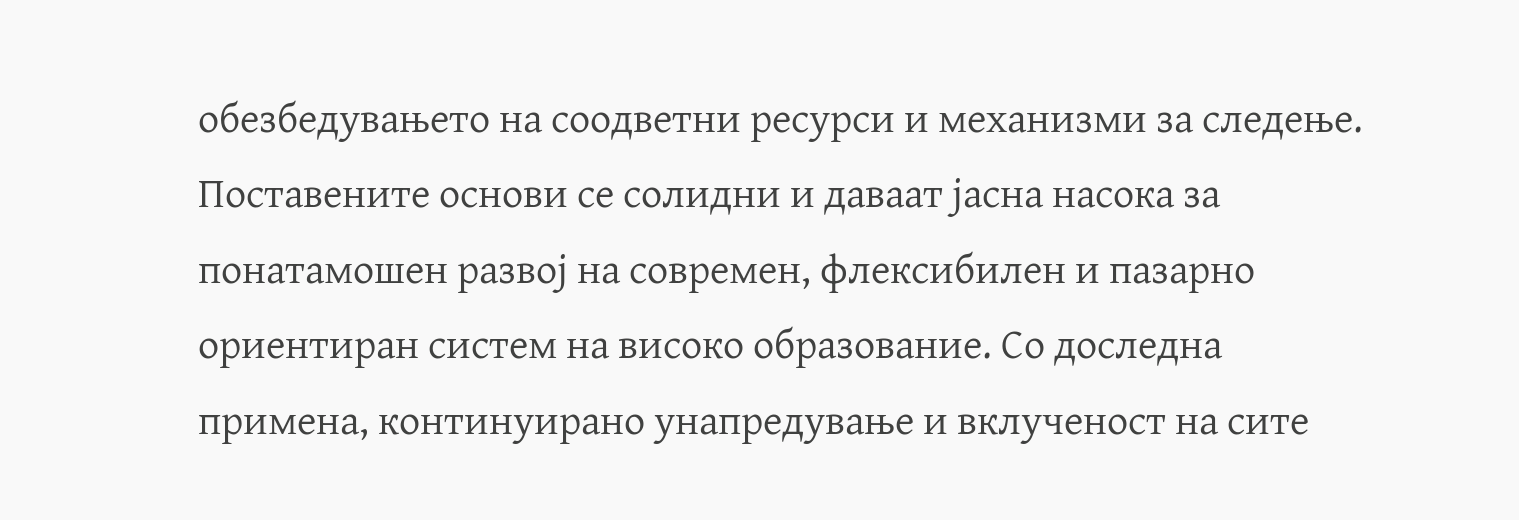обезбедувањето на соодветни ресурси и механизми за следење. Поставените основи се солидни и даваат јасна насока за понатамошен развој на современ, флексибилен и пазарно ориентиран систем на високо образование. Со доследна примена, континуирано унапредување и вклученост на сите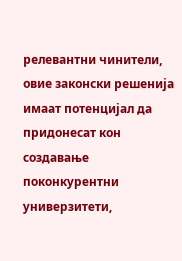релевантни чинители, овие законски решенија имаат потенцијал да придонесат кон создавање поконкурентни универзитети,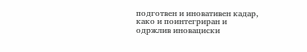подготвен и иновативен кадар, како и поинтегриран и одржлив иновациски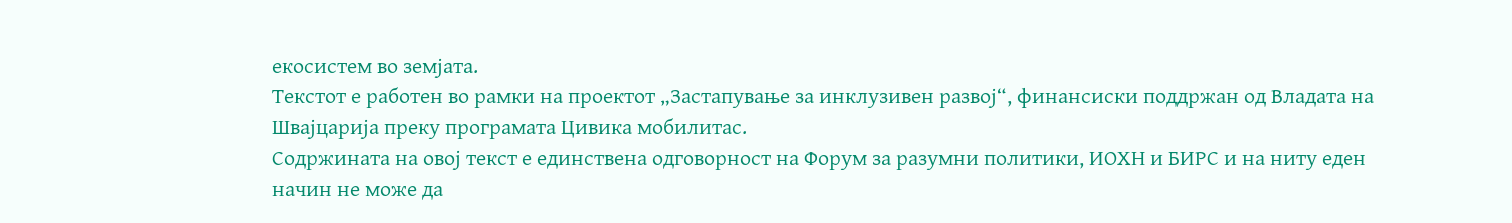екосистем во земјата.
Текстот е работен во рамки на проектот „Застапување за инклузивен развој“, финансиски поддржан од Владата на Швајцарија преку програмата Цивика мобилитас.
Содржината на овој текст е единствена одговорност на Форум за разумни политики, ИОХН и БИРС и на ниту еден начин не може да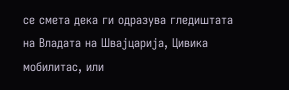се смета дека ги одразува гледиштата на Владата на Швајцарија, Цивика мобилитас, или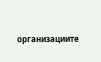организациите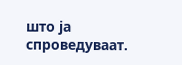што ја спроведуваат.